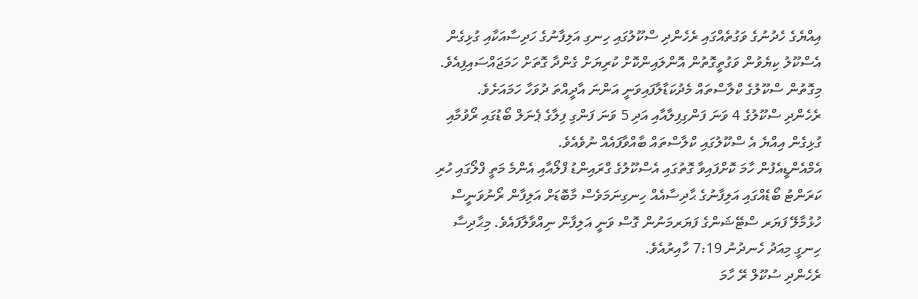އިއްޔެގެ ހެދުނުގެ ވަގުތެއްގައި ރެހެންދި ސްކޫލުގައި ހިނގި އަލިފާނުގެ ހަދިސާއަކާއި ގުޅިގެން އެސްކޫލު ކިޔެވުން ވަގުތީގޮތުން އޮންލައިންކޮށް ކުރިޔަށް ގެންދާ ގޮތަށް ހަމަޖައްސައިފިއެވެ.
މިގޮތުން ސްކޫލުގެ ކްލާސްތައް މެދުކަޑާލާފައިވަނީ އަންނަ އާދީއްތަ ދުވަހާ ހަމައަށެވެ.
ރެހެންދި ސްކޫލުގެ 4 ވަނަ ފަންގިފިލާއާއި އަދި 5 ވަނަ ފަންގި ފިލާގެ ޕެނަލް ބޯޑުގައި ރޯވުމާއި ގުޅިގެން އިއްޔެ އެ ސްކޫލުގައި ކްލާސްތައް ބާއްވާފައެއް ނުވެއެވެ.
އެމްއެންޑީއެފުން ހާމަ ކޮށްފައިވާ ގޮތުގައި އެސްކޫލުގެ ގްރައިންޑު ފްލޯއާއި އެންމެ މަތީ ފްލޯގައި ހުރި ކަރަންޓު ބޯޑެއްގައި އަލިފާނުގެ ޙާދިސާއެއް ހިނގިނަމަވެސް މާބޮޑަށް އަލިފާން ރޯނުވަނީސް ހުޅުމާލޭ ފަޔަރ ސްޓޭޝަންގެ ފަޔަރމަނުން ގޮސް ވަނީ އަލިފާން ނިއްވާލާފައެވެ. މިޙާދިސާ ހިނގީ މިއަދު ހެނދުނު 7:19 ހާއިރުއެވެ.
ރެހެންދި ސުކޫލް ރޭ ހާމަ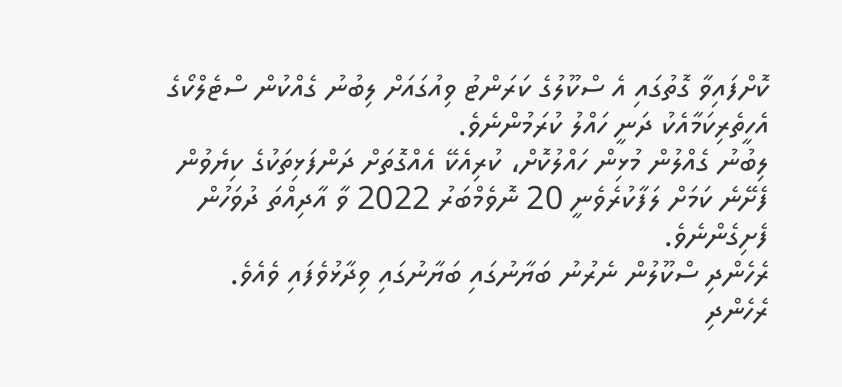ކޮށްފައިވާ ގޮތުގައި އެ ސްކޫލުގެ ކަރަންޓު ވިއުގައަށް ލިބުނު ގެއްކުން ސްޓެލްކޯގެ އެހީތެރިކަމާއެކު ދަނީ ހައްލު ކުރަމުންނެވެ.
ލިބުނު ގެއްލުން މުޅިން ހައްލުކޮށް، ކުރިއެކޭ އެއްގޮތަށް ދަންފަޅިތަކުގެ ކިޔެވުން ފެށޭނެ ކަމަށް ލަފާކުރެވެނީ 20 ނޮވެމްބަރު 2022 ވާ އާދިއްތަ ދުވަހުން ފެށިގެންނެވެ.
ރެހެންދި ސްކޫލުން ނެރުނު ބަޔާނުގައި ބަޔާނުގައި ވިދާޅުވެފައި ވެއެވެ.
ރެހެންދި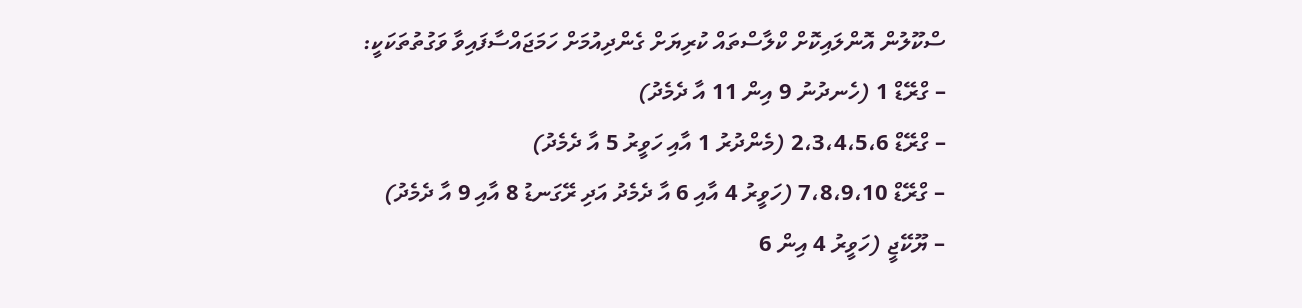ސްކޫލުން އޮންލައިކޮށް ކްލާސްތައް ކުރިޔަށް ގެންދިއުމަށް ހަމަޖައްސާފައިވާ ވަގުތުތަކަކީ:
– ގްރޭޑް 1 (ހެނދުނު 9 އިން 11 އާ ދެމެދު)
– ގްރޭޑް 2،3،4،5،6 (މެންދުރު 1 އާއި ހަވީރު 5 އާ ދެމެދު)
– ގްރޭޑް 7،8،9،10 (ހަވީރު 4 އާއި 6 އާ ދެމެދު އަދި ރޭގަނޑު 8 އާއި 9 އާ ދެމެދު)
– ޔޫކޭޖީ (ހަވީރު 4 އިން 6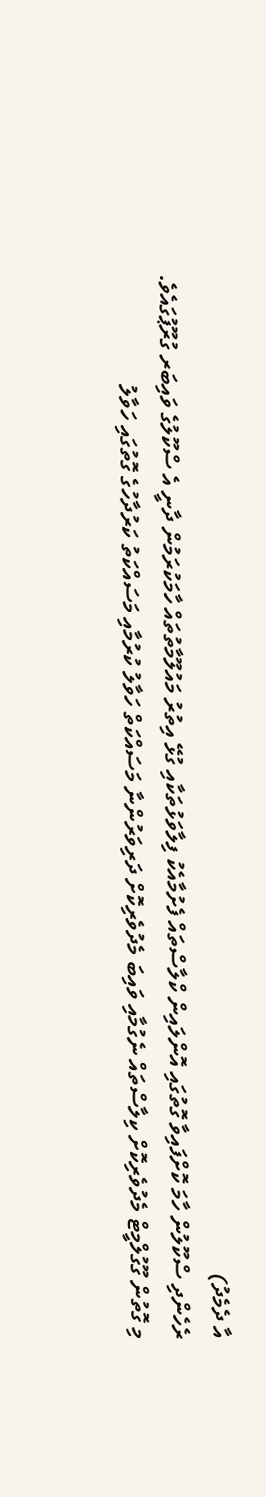އާ ދެމެދު)
ރެހެންދި ސްކޫލުން ހާމަ ކޮށްފައިވާ ގޮތުގައި އޮންލައިން ކްލާސްތައް ފެށުމާއެކު ފިލާވަޅުތަކާއި ގުޅޭ އިތުރު މައުލޫމާތުތައް ހާމަކުރަމުން ދާނީ އެ ސްކޫލުގެ ވައިބަރ ގުރޫޕުގައެވެ.
މި ގޮތުން ގޫގުލްމީޓް މެދުވެރިކޮށް ކިލާސްތައް ނެގުމާއި ވައިބަ މެދުވެރިކޮށް ދަރިވަރުންނާ މަސައްކަތް ހަވާލު ކުރުމާއި މަސައްކަތު ކަރުދާހުގެ ގޮތުގައި ހަވާލު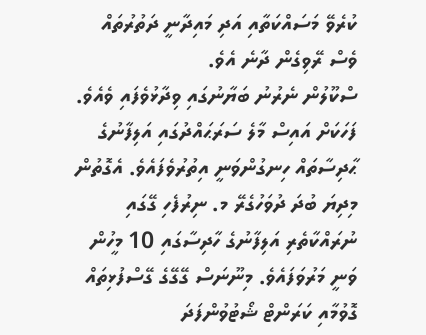ކުރެވޭ މަސައްކަތާއި އަދި މައިދާނީ ދަތުރުތައް ވެސް ރޭވިގެން ދާނެ އެވެ.
ސްކޫލުން ނެރުނު ބަޔާނުގައި ވިދާޅުވެފައި ވެއެވެ.
ފަހަކަށް އައިސް މާލެ ސަރަޙައްދުގައި އަލިފާނުގެ ޙާދިސާތައް ހިނގުންވަނީ އިތުރުވެފައެވެ. އެގޮތުން މިދިޔަ ބުދަ ދުވަހުގެރޭ މ. ނިރުފެހި ގޭގައި ނުރައްކާތެރި އަލިފާނުގެ ހާދިސާގައި 10 މީހުން ވަނީ މަރުވަފައެވެ. މިނޫނަސް ގޭގޭގެ ގޭސްފުޅިތައް ގޮވުމާއި ކަރަންޓް ޝޯޓުވުންފަދަ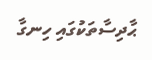ޙާދިސާތަކުގައި ހިނގާ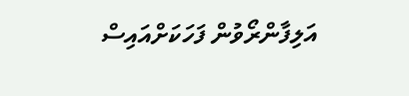އަލިފާންރޯވުން ފަހަކަށްއައިސް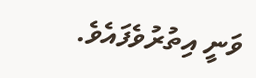ވަނީ އިތުރުވެފައެވެ.